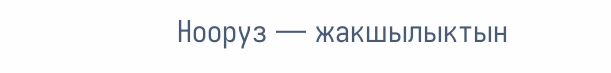Нооруз — жакшылыктын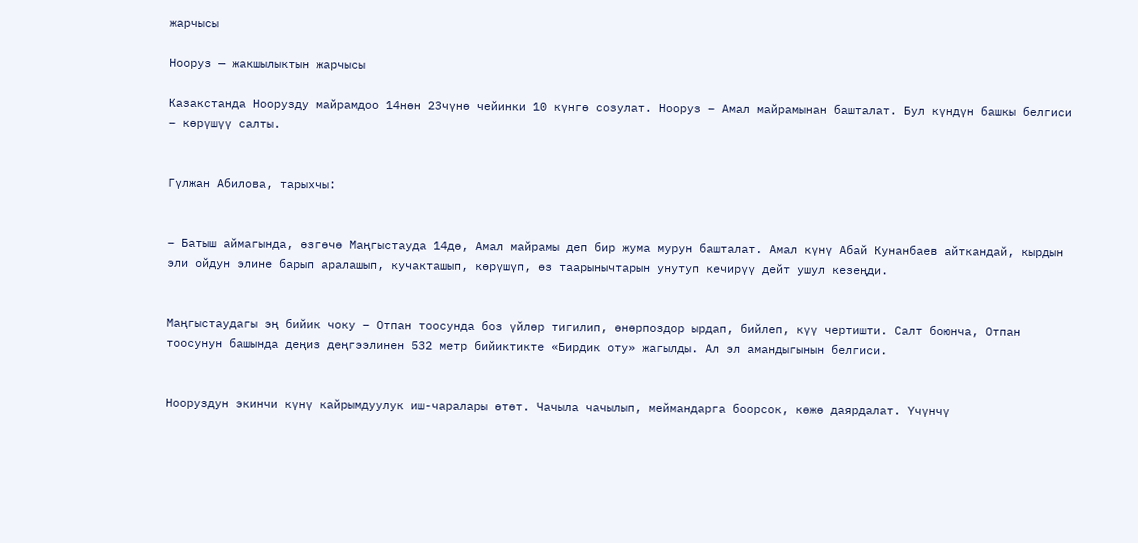жарчысы

Нооруз — жакшылыктын жарчысы

Казакстанда Ноорузду майрамдоо 14нөн 23чүнө чейинки 10 күнгө созулат. Нооруз – Амал майрамынан башталат. Бул күндүн башкы белгиси – көрүшүү салты.


Гүлжан Абилова, тарыхчы:


– Батыш аймагында, өзгөчө Маңгыстауда 14дө, Амал майрамы деп бир жума мурун башталат. Амал күнү Абай Кунанбаев айткандай, кырдын эли ойдун элине барып аралашып, кучакташып, көрүшүп, өз таарынычтарын унутуп кечирүү дейт ушул кезеңди.


Маңгыстаудагы эң бийик чоку – Отпан тоосунда боз үйлөр тигилип, өнөрпоздор ырдап, бийлеп, күү чертишти. Салт боюнча, Отпан тоосунун башында деңиз деңгээлинен 532 метр бийиктикте «Бирдик оту» жагылды. Ал эл амандыгынын белгиси.


Нооруздун экинчи күнү кайрымдуулук иш-чаралары өтөт. Чачыла чачылып, меймандарга боорсок, көжө даярдалат. Үчүнчү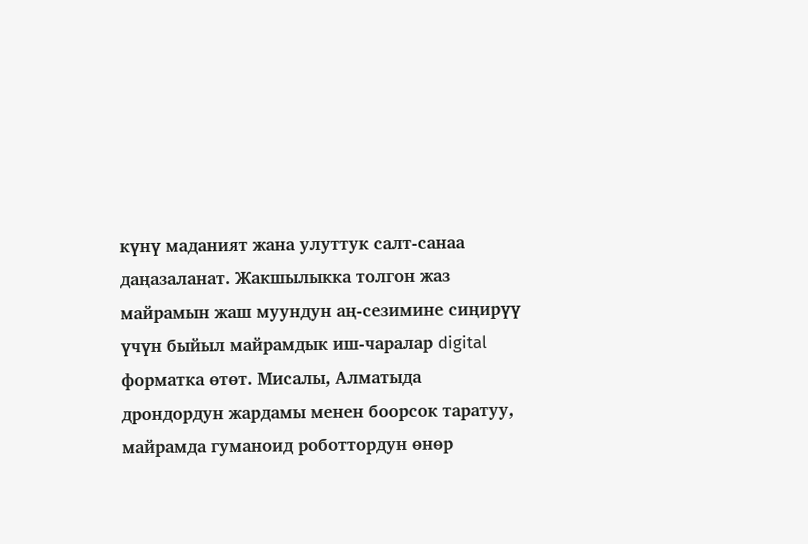күнү маданият жана улуттук салт-санаа даңазаланат. Жакшылыкка толгон жаз майрамын жаш муундун аң-сезимине сиңирүү үчүн быйыл майрамдык иш-чаралар digital форматка өтөт. Мисалы, Алматыда дрондордун жардамы менен боорсок таратуу, майрамда гуманоид роботтордун өнөр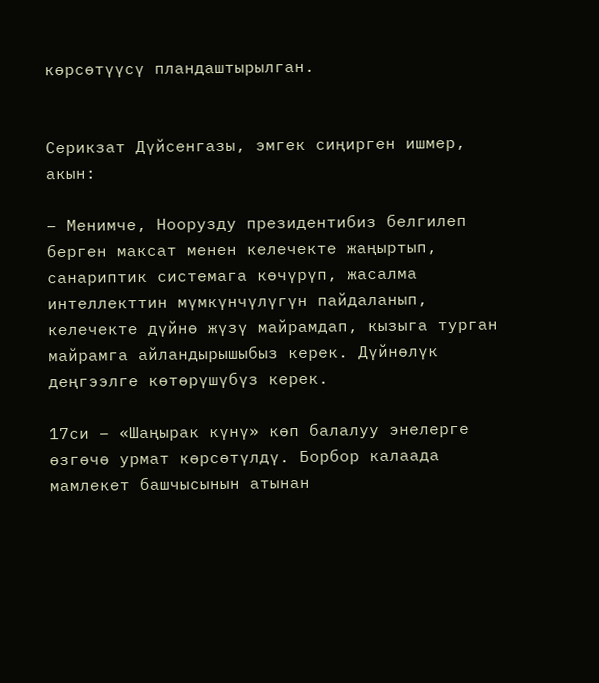көрсөтүүсү пландаштырылган.


Серикзат Дүйсенгазы, эмгек сиңирген ишмер, акын:

– Менимче, Ноорузду президентибиз белгилеп берген максат менен келечекте жаңыртып, санариптик системага көчүрүп, жасалма интеллекттин мүмкүнчүлүгүн пайдаланып, келечекте дүйнө жүзү майрамдап, кызыга турган майрамга айландырышыбыз керек. Дүйнөлүк деңгээлге көтөрүшүбүз керек.

17си – «Шаңырак күнү» көп балалуу энелерге өзгөчө урмат көрсөтүлдү. Борбор калаада мамлекет башчысынын атынан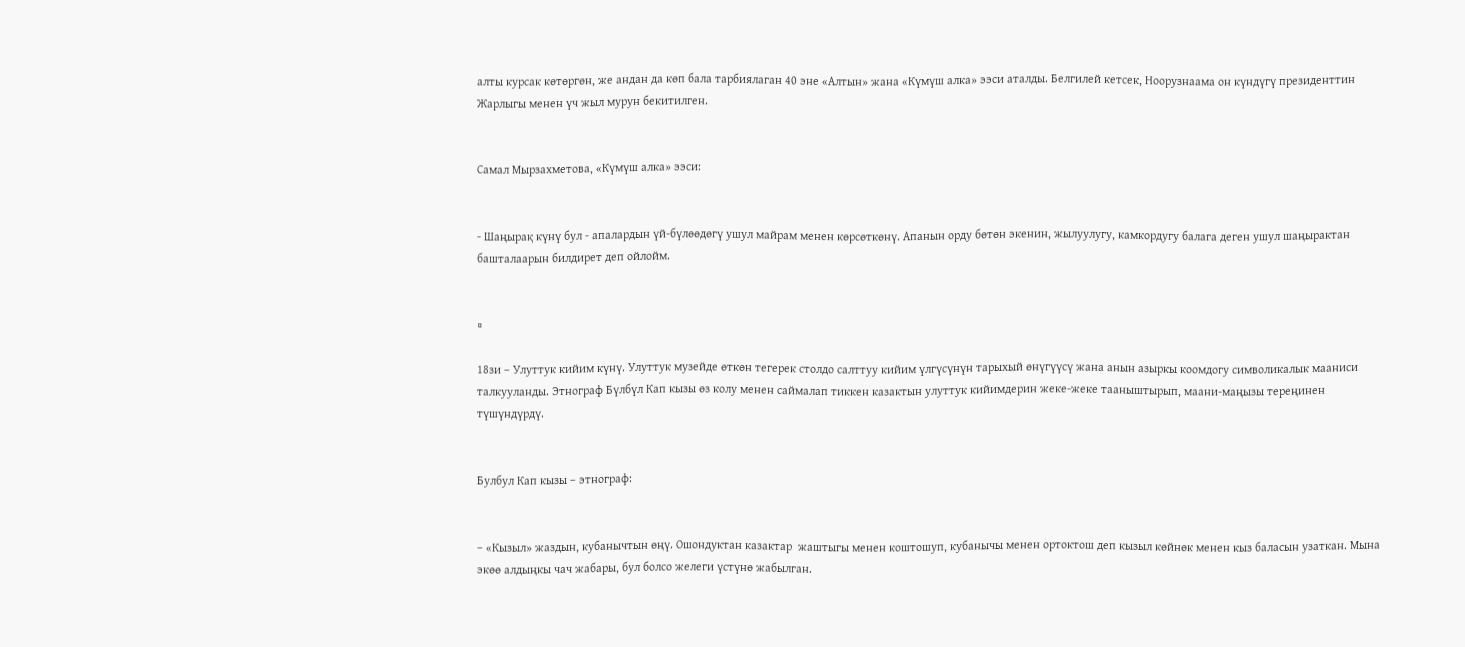алты курсак көтөргөн, же андан да көп бала тарбиялаган 40 эне «Алтын» жана «Күмүш алка» ээси аталды. Белгилей кетсек, Ноорузнаама он күндүгү президенттин Жарлыгы менен үч жыл мурун бекитилген.


Самал Мырзахметова, «Күмүш алка» ээси:


- Шаңырақ күнү бул - апалардын үй-бүлөөдөгү ушул майрам менен көрсөткөнү. Апанын орду бөтөн экенин, жылуулугу, камкордугу балага деген ушул шаңырактан башталаарын билдирет деп ойлойм.


¤

18зи – Улуттук кийим күнү. Улуттук музейде өткөн тегерек столдо салттуу кийим үлгүсүнүн тарыхый өнүгүүсү жана анын азыркы коомдогу символикалык мааниси талкууланды. Этнограф Бүлбүл Кап кызы өз колу менен саймалап тиккен казактын улуттук кийимдерин жеке-жеке тааныштырып, маани-маңызы тереңинен түшүндүрдү.


Булбул Кап кызы – этнограф:


– «Кызыл» жаздын, кубанычтын өңү. Ошондуктан казактар  жаштыгы менен коштошуп, кубанычы менен ортоктош деп кызыл көйнөк менен кыз баласын узаткан. Мына экөө алдыңкы чач жабары, бул болсо желеги үстүнө жабылган.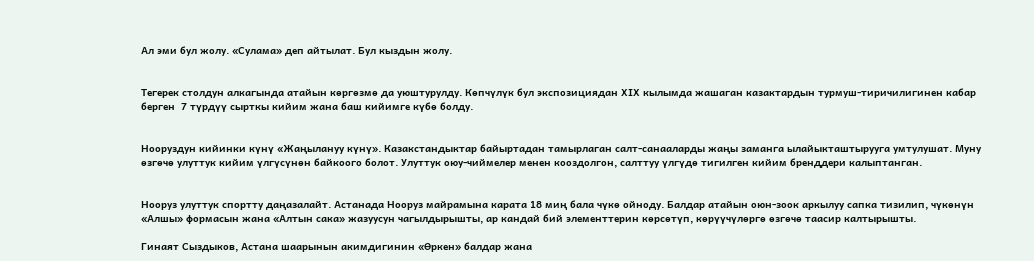Ал эми бул жолу. «Сулама» деп айтылат. Бул кыздын жолу.


Тегерек столдун алкагында атайын көргөзмө да уюштурулду. Көпчүлүк бул экспозициядан ХIХ кылымда жашаган казактардын турмуш-тиричилигинен кабар берген  7 түрдүү сырткы кийим жана баш кийимге күбө болду.


Нооруздун кийинки күнү «Жаңылануу күнү». Казакстандыктар байыртадан тамырлаган салт-санааларды жаңы заманга ылайыкташтырууга умтулушат. Муну өзгөчө улуттук кийим үлгүсүнөн байкоого болот. Улуттук оюу-чиймелер менен кооздолгон, салттуу үлгүдө тигилген кийим бренддери калыптанган.


Нооруз улуттук спортту даңазалайт. Астанада Нооруз майрамына карата 18 миң бала чүкө ойноду. Балдар атайын оюн-зоок аркылуу сапка тизилип, чүкөнүн «Алшы» формасын жана «Алтын сака» жазуусун чагылдырышты, ар кандай бий элементтерин көрсөтүп, көрүүчүлөргө өзгөчө таасир калтырышты.

Гинаят Сыздыков, Астана шаарынын акимдигинин «Өркен» балдар жана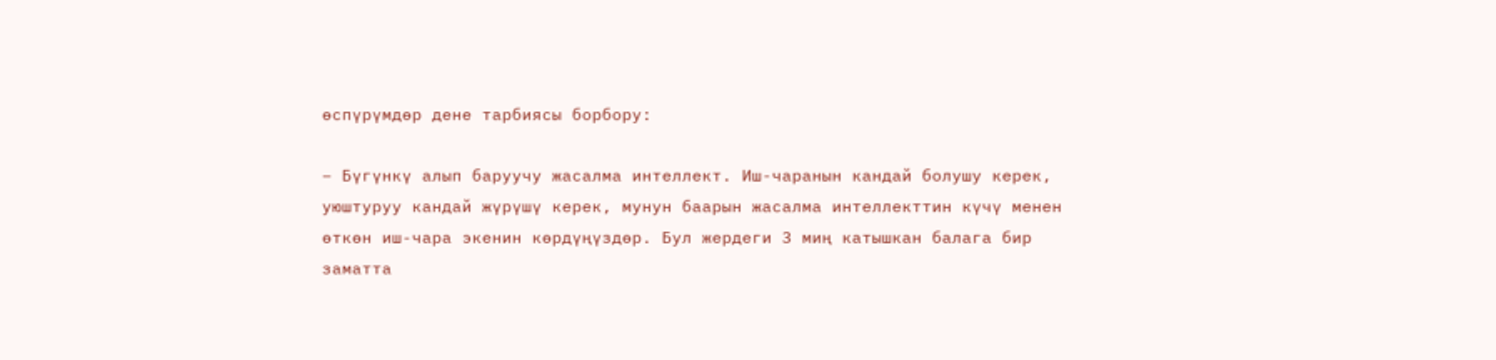өспүрүмдөр дене тарбиясы борбору:

– Бүгүнкү алып баруучу жасалма интеллект. Иш-чаранын кандай болушу керек, уюштуруу кандай жүрүшү керек, мунун баарын жасалма интеллекттин күчү менен өткөн иш-чара экенин көрдүңүздөр. Бул жердеги 3 миң катышкан балага бир заматта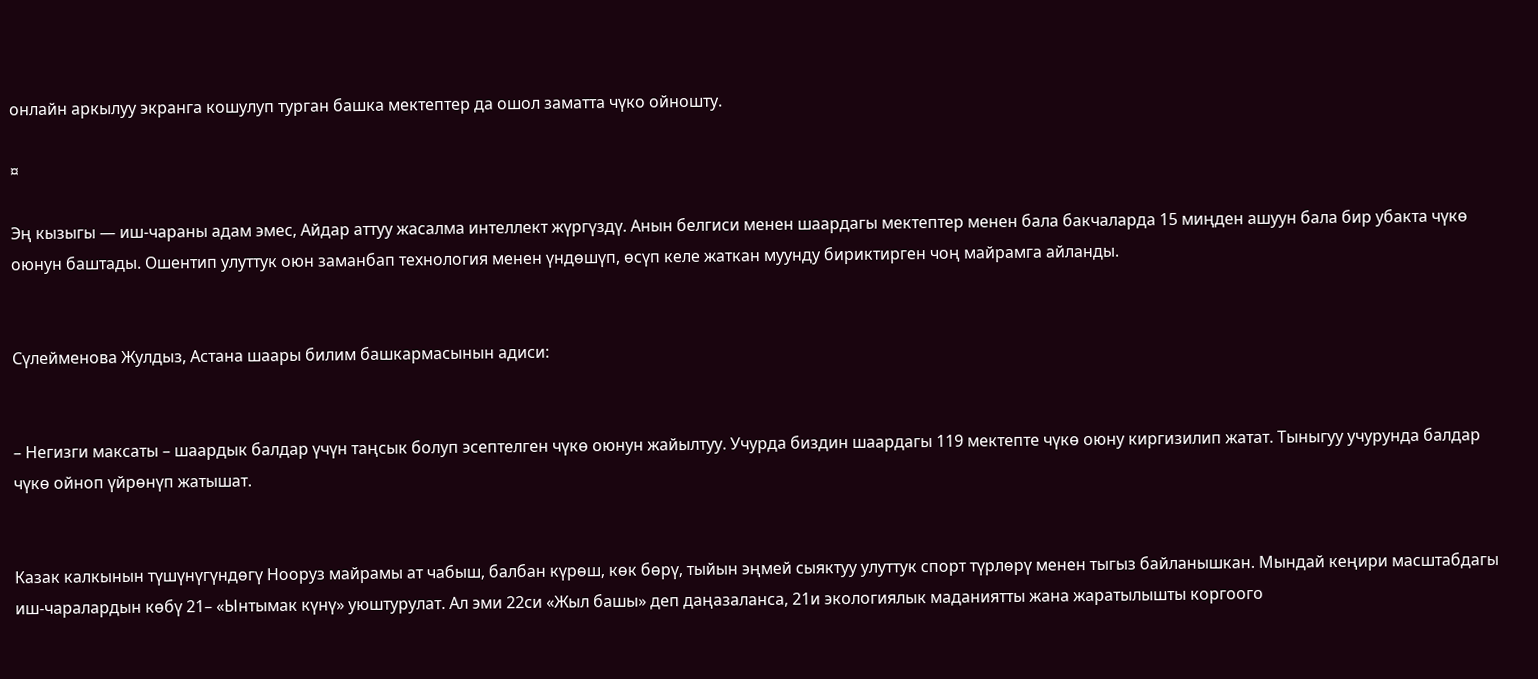онлайн аркылуу экранга кошулуп турган башка мектептер да ошол заматта чүко ойношту.

¤

Эң кызыгы — иш-чараны адам эмес, Айдар аттуу жасалма интеллект жүргүздү. Анын белгиси менен шаардагы мектептер менен бала бакчаларда 15 миңден ашуун бала бир убакта чүкө оюнун баштады. Ошентип улуттук оюн заманбап технология менен үндөшүп, өсүп келе жаткан муунду бириктирген чоң майрамга айланды.


Сүлейменова Жулдыз, Астана шаары билим башкармасынын адиси:


– Негизги максаты – шаардык балдар үчүн таңсык болуп эсептелген чүкө оюнун жайылтуу. Учурда биздин шаардагы 119 мектепте чүкө оюну киргизилип жатат. Тыныгуу учурунда балдар чүкө ойноп үйрөнүп жатышат.


Казак калкынын түшүнүгүндөгү Нооруз майрамы ат чабыш, балбан күрөш, көк бөрү, тыйын эңмей сыяктуу улуттук спорт түрлөрү менен тыгыз байланышкан. Мындай кеңири масштабдагы иш-чаралардын көбү 21– «Ынтымак күнү» уюштурулат. Ал эми 22си «Жыл башы» деп даңазаланса, 21и экологиялык маданиятты жана жаратылышты коргоого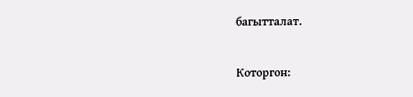багытталат.

Которгон: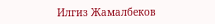Илгиз Жамалбеков